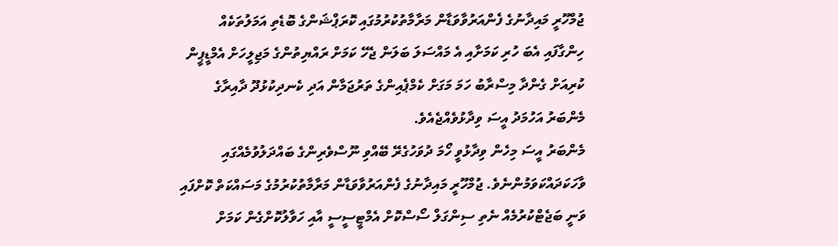ޖުމްހޫރީ މައިދާނުގެ ފެންއަރުވާވަޑާން މަރާމާތުކުރުމުގައި ކޮރަޕްޝަންގެ ބޮޑެތި އަމަލުތަކެއް ހިންގާފައި އެބަ ހުރި ކަމަށާއި އެ މައްސަލަ ބަލަން ޖެހޭ ކަމަށް ރައްޔިތުންގެ މަޖިލީހަށް އެމްޑީޕީން ކުރިއަށް ގެންދާ މިސްރާބު ހަމަ މަގަށް ކެމްޕެއިންގެ ތަރުޖަމާން އަދި ކެނދިކުޅުދޫ ދާއިރާގެ މެންބަރު އަހުމަދު އީސަ ވިދާޅުވެއްޖެއެވެ.
މެންބަރު އީސަ މިހެން ވިދާޅުވީ ހޯމަ ދުވަހުގެރޭ ބޭއްވި ނޫސްވެރިންގެ ބައްދަލުވުމެއްގައި ވާހަކަދައްކަވަމުންނެވެ. ޖުމްހޫރީ މައިދާނުގެ ފެންއަރުވާވަޑާން މަރާމާތުކުރުމުގެ މަސައްކަތް ކޮށްފައި ވަނީ ބަޖެޓްކުރުމެއް ނެތި ސިންގަލް ސޯސްކޮށް އެމްޓީސީސީ އާއި ހަވާލުކޮށްގެން ކަމަށް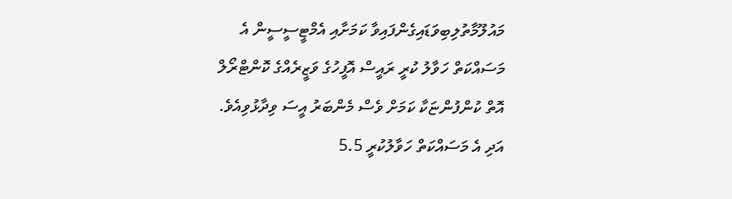މައުލޫމާތުލިބިވަޑައިގެންފައިވާ ކަމަށާއި އެމްޓީސީސީން އެ މަސައްކަތް ހަވާލު ކުރީ ރައީސް އޮފީހުގެ ވަޒީރެއްގެ ކޮންޓްރޯލް އޮތް ކުންފުންޏަކާ ކަމަށް ވެސް މެންބަރު އީސަ ވިދާޅުވިއެވެ. އަދި އެ މަސައްކަތް ހަވާލުކުރީ 5.5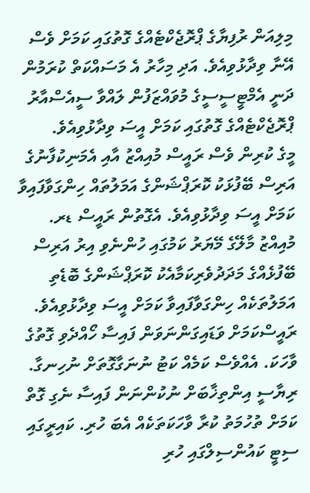މިލިއަން ރުފިޔާގެ ޕްރޮޖެކްޓެއްގެ ގޮތުގައި ކަމަށް ވެސް އޭނާ ވިދާޅުވިއެވެ. އަދި މިހާރު އެ މަސައްކަތް ކުރަމުން ދަނީ އެމްޓީސީސީގެ މުވައްޒަފުން ލައްވާ ސީއެސްއާރު ޕްރޮޖެކްޓެއްގެ ގޮތުގައި ކަމަށް އީސަ ވިދާޅުވިއެވެ.
މީގެ ކުރިން ވެސް ރައީސް މުއިއްޒު އާއި އެމަނިކުފާނުގެ އަރިސް ބޭފުޅަކު ކޮރަޕްޝަންގެ އަމަލުތައް ހިންގަވާފައިވާ ކަމަށް އީސަ ވިދާޅުވިއެވެ. އެގޮތުން ރައީސް ޑރ. މުއިއްޒު މާލޭގެ މޭޔަރު ކަމުގައި ހުންނެވި އިރު އަރިސް ބޭފުޅެއްގެ މަދަދުވެރިކަމާއެކު ކޮރަޕްޝަންގެ ބޮޑެތި އަމަލުތަކެއް ހިންގަވާފައިވާ ކަމަށް އީސަ ވިދާޅުވިއެވެ.
ރައީސްކަމަށް ވަޑައިގަންނަވަން ފައިސާ ހޯއްދެވި ގޮތުގެ ވާހަކަ. އެއްވެސް ކަމެއް ކަޓު ނުނަގާގޮތަށް ނުހިނގާ. ރިޔާސީ އިންތިޚާބަށް ނުކުންނަން ފައިސާ ނެގި ގޮތް ކަމަށް ތުހުމަތު ކުރާ ވާހަކަތަކެއް އެބަ ހުރި. ކައިރީގައި ސިޓީ ކައުންސިލްގައި ހުރި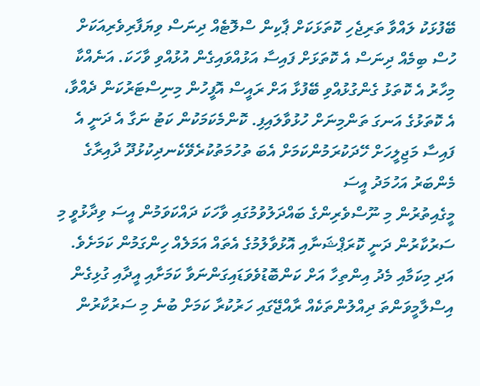ބޭފުޅަކު ލައްވާ ތަރިޖެހި ކޮތަޅަކަށް ޕާކިން ސްލޮޓެއް ދިނަސް ވިޔަފާރިވެރިއަކަށް ހުސް ބިމެއް ދިނަސް އެ ކޮތަޅަށް ފައިސާ އަޅުއްވައިގެން އުޅުއްވި ވާހަކަ. އަނެއްކާ މިހާރު އެ ކޮތަޅު ގެންގުޅުއްވި ބޭފުޅާ އަށް ރައީސް އޮފީހުން މިނިސްޓަރުކަން ދެއްވާ، އެ ކޮތަޅުގެ އަނގަ ތަންމިނަށް ހުޅުވާލައިފި. ކޮންމެކަމަކުން ކަޓު ނަގާ އެ ދަނީ އެ ފައިސާ މަޖިލީހަށް ހޭދަކުރަމުންކަމަށް އެބަ ތުހުމަތުކުރެވޭކެނދިކުޅުދޫ ދާއިރާގެ މެންބަރު އަހުމަދު އީސަ
މީގެއިތުރުން މި ނޫސްވެރިންގެ ބައްދަލުވުމުގައި ވާހަކަ ދައްކަވަމުން އީސަ ވިދާޅުވީ މި ސަރުކާރުން ދަނީ ކޮރަޕްޝަނާއި އޮޅުވާލުމުގެ އެތައް އަމަލެއް ހިންގަމުން ކަމަށެވެ. އަދި މިކަމާއި މެދު އިންތިހާ އަށް ކަންބޮޑުވެވަޑައިގަންނަވާ ކަމަށާއި އީދާއި ގުޅިގެން އިސްލާމީވަންތަ ދިއްލުންތަކެއް ރާއްޖޭގައި ހަރުކުރާ ކަމަށް ބުނެ މި ސަރުކާރުން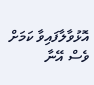އޮޅުވާލާފައިވާ ކަމަށް ވެސް އޭނާ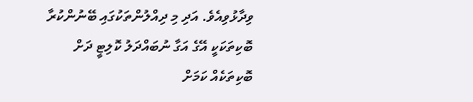ވިދާޅުވިއެވެ. އަދި މި ދިއްލުންތަކުގައި ބޭނުންކުރާ ބޮކިތަކަކީ އޭގެ އަގާ ނުބައްދަލު ކޮލިޓީ ދަށް ބޮކިތަކެއް ކަމަށް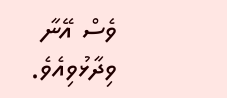ވެސް އޭނާ ވިދާޅުވިއެވެ.